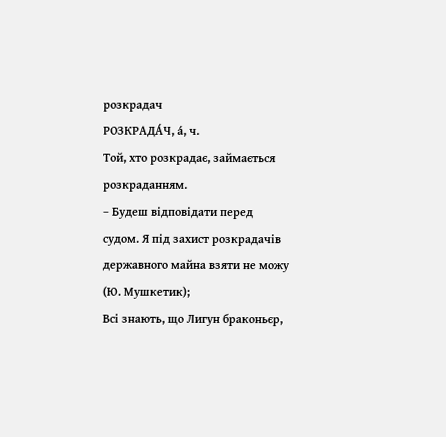розкрадач
РОЗКРАДА́Ч, а́, ч.
Той, хто розкрадає, займається розкраданням.
– Будеш відповідати перед судом. Я під захист розкрадачів державного майна взяти не можу (Ю. Мушкетик);
Всі знають, що Лигун браконьєр,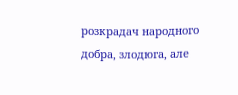розкрадач народного добра, злодюга, але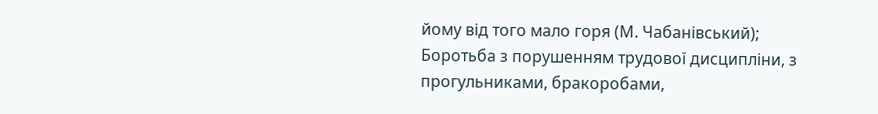йому від того мало горя (М. Чабанівський);
Боротьба з порушенням трудової дисципліни, з прогульниками, бракоробами,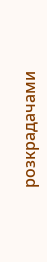розкрадачами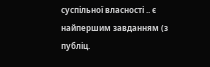суспільної власності .. є найпершим завданням (з публіц.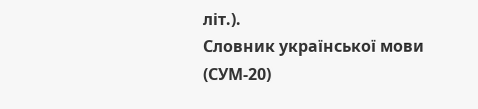літ.).
Словник української мови (СУМ-20)